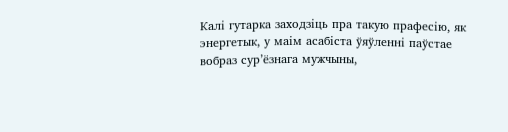Калі гутарка заходзіць пра такую прафесію, як энергетык, у маім асабіста ўяўленні паўстае вобраз сур’ёзнага мужчыны,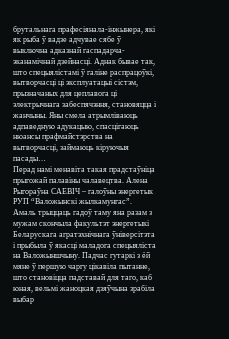брутальнага прафесіянала-інжынера, які як рыба ў вадзе адчувае сябе ў выключна адказнай гаспадарча-эканамічнай дзейнасці. Аднак бывае так, што спецыялістамі ў галіне распрацоўкі, вытворчасці ці эксплуатацыі сістэм, прызначаных для цеплавога ці электрычнага забеспячэння, становяцца і жанчыны. Яны смела атрымліваюць адпаведную адукацыю, спасцігаюць нюансы прафмайстэрства на вытворчасці, займаюць кіруючыя пасады…
Перад намі менавіта такая прадстаўніца прыгожай палавіны чалавецтва. Алена Рыгораўна САЕВІЧ – галоўны энергетык РУП “Валожынскі жылкамунгас”. Амаль трыццаць гадоў таму яна разам з мужам скончыла факультэт энергетыкі Беларускага агратэхнічнага ўніверсітэта і прыбыла ў якасці маладога спецыяліста на Валожыншчыну. Падчас гутаркі з ёй мяне ў першую чаргу цікавіла пытанне, што становіцца падставай для таго, каб юная, вельмі жаноцкая дзяўчына зрабіла выбар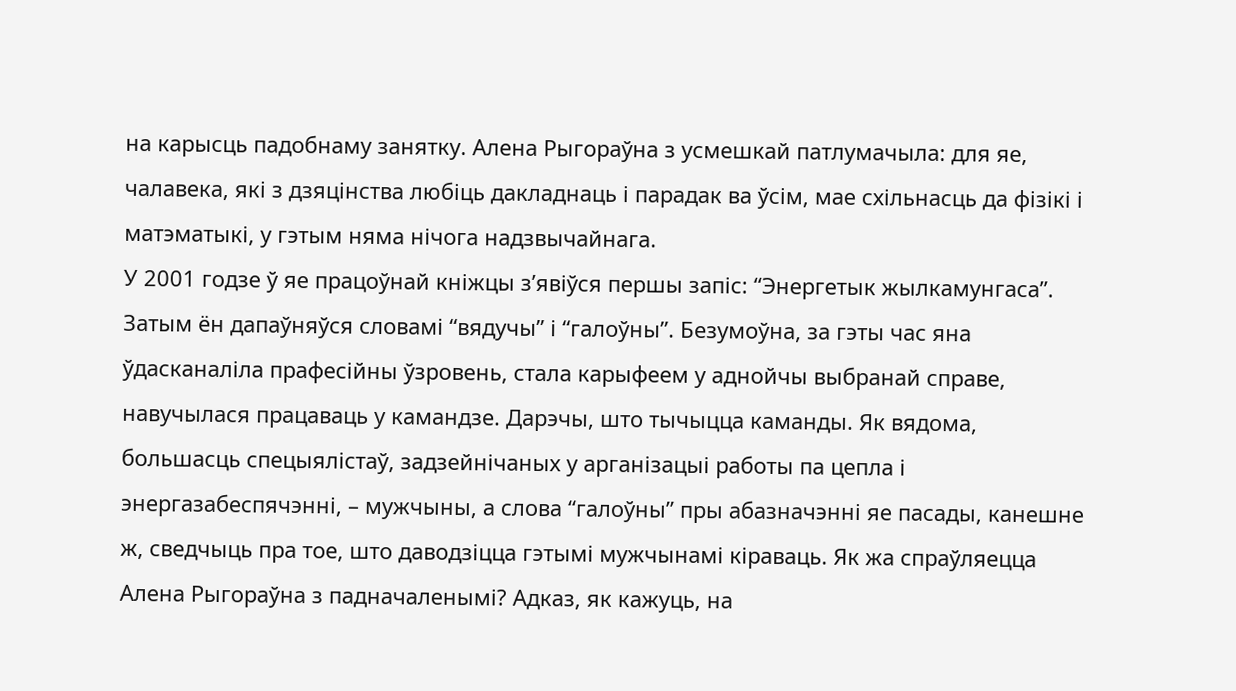на карысць падобнаму занятку. Алена Рыгораўна з усмешкай патлумачыла: для яе, чалавека, які з дзяцінства любіць дакладнаць і парадак ва ўсім, мае схільнасць да фізікі і матэматыкі, у гэтым няма нічога надзвычайнага.
У 2001 годзе ў яе працоўнай кніжцы з’явіўся першы запіс: “Энергетык жылкамунгаса”. Затым ён дапаўняўся словамі “вядучы” і “галоўны”. Безумоўна, за гэты час яна ўдасканаліла прафесійны ўзровень, стала карыфеем у аднойчы выбранай справе, навучылася працаваць у камандзе. Дарэчы, што тычыцца каманды. Як вядома, большасць спецыялістаў, задзейнічаных у арганізацыі работы па цепла і энергазабеспячэнні, – мужчыны, а слова “галоўны” пры абазначэнні яе пасады, канешне ж, сведчыць пра тое, што даводзіцца гэтымі мужчынамі кіраваць. Як жа спраўляецца Алена Рыгораўна з падначаленымі? Адказ, як кажуць, на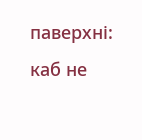паверхні: каб не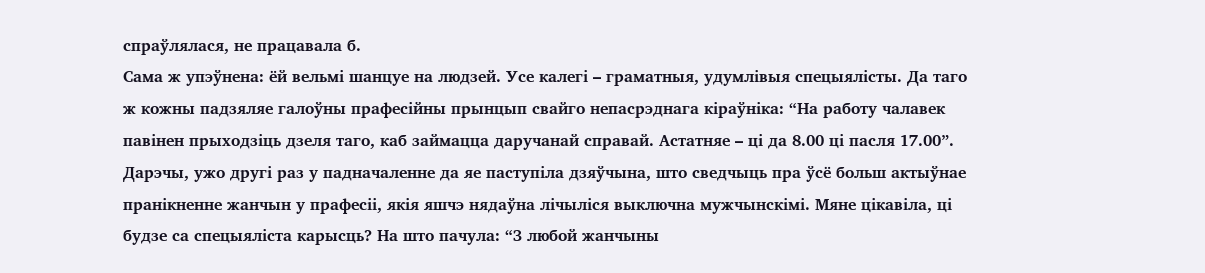спраўлялася, не працавала б.
Сама ж упэўнена: ёй вельмі шанцуе на людзей. Усе калегі – граматныя, удумлівыя спецыялісты. Да таго ж кожны падзяляе галоўны прафесійны прынцып свайго непасрэднага кіраўніка: “На работу чалавек павінен прыходзіць дзеля таго, каб займацца даручанай справай. Астатняе – ці да 8.00 ці пасля 17.00”. Дарэчы, ужо другі раз у падначаленне да яе паступіла дзяўчына, што сведчыць пра ўсё больш актыўнае пранікненне жанчын у прафесіі, якія яшчэ нядаўна лічыліся выключна мужчынскімі. Мяне цікавіла, ці будзе са спецыяліста карысць? На што пачула: “З любой жанчыны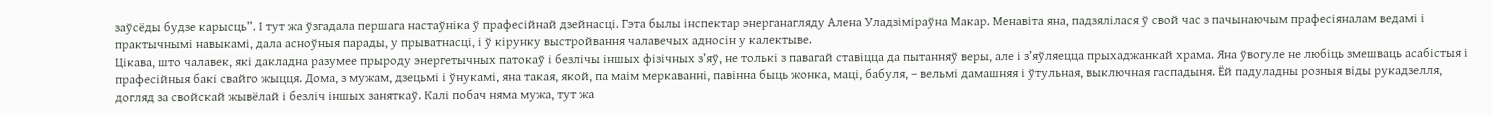заўсёды будзе карысць”. І тут жа ўзгадала першага настаўніка ў прафесійнай дзейнасці. Гэта былы інспектар энерганагляду Алена Уладзіміраўна Макар. Менавіта яна, падзялілася ў свой час з пачынаючым прафесіяналам ведамі і практычнымі навыкамі, дала асноўныя парады, у прыватнасці, і ў кірунку выстройвання чалавечых адносін у калектыве.
Цікава, што чалавек, які дакладна разумее прыроду энергетычных патокаў і безлічы іншых фізічных з’яў, не толькі з павагай ставіцца да пытанняў веры, але і з’яўляецца прыхаджанкай храма. Яна ўвогуле не любіць змешваць асабістыя і прафесійныя бакі свайго жыцця. Дома, з мужам, дзецьмі і ўнукамі, яна такая, якой, па маім меркаванні, павінна быць жонка, маці, бабуля, – вельмі дамашняя і ўтульная, выключная гаспадыня. Ёй падуладны розныя віды рукадзелля, догляд за свойскай жывёлай і безліч іншых заняткаў. Калі побач няма мужа, тут жа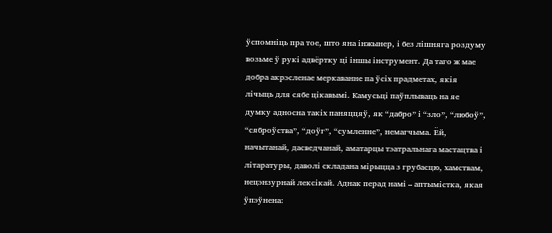ўспомніць пра тое, што яна інжынер, і без лішняга роздуму возьме ў рукі адвёртку ці іншы інструмент. Да таго ж мае добра акрэсленае меркаванне па ўсіх прадметах, якія лічыць для сябе цікавымі. Камусьці паўплываць на яе думку адносна такіх паняццяў, як “дабро” і “зло”, “любоў”, “сяброўства”, “доўг”, “сумленне”, немагчыма. Ёй, начытанай, дасведчанай, аматарцы тэатральнага мастацтва і літаратуры, даволі складана мірыцца з грубасцю, хамствам, нецэнзурнай лексікай. Аднак перад намі – аптымістка, якая ўпэўнена: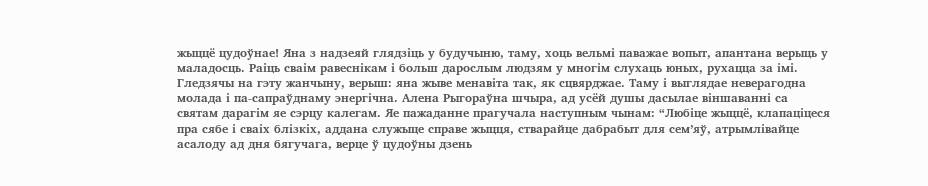жыццё цудоўнае! Яна з надзеяй глядзіць у будучыню, таму, хоць вельмі паважае вопыт, апантана верыць у маладосць. Раіць сваім равеснікам і больш дарослым людзям у многім слухаць юных, рухацца за імі.
Гледзячы на гэту жанчыну, верыш: яна жыве менавіта так, як сцвярджае. Таму і выглядае неверагодна молада і па-сапраўднаму энергічна. Алена Рыгораўна шчыра, ад усёй душы дасылае віншаванні са святам дарагім яе сэрцу калегам. Яе пажаданне прагучала наступным чынам: “Любіце жыццё, клапаціцеся пра сябе і сваіх блізкіх, аддана служыце справе жыцця, стварайце дабрабыт для сем’яў, атрымлівайце асалоду ад дня бягучага, верце ў цудоўны дзень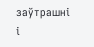заўтрашні і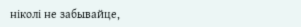ніколі не забывайце,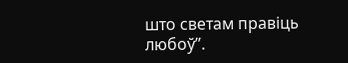што светам правіць любоў”.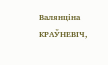Валянціна КРАЎНЕВІЧ,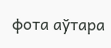фота аўтара